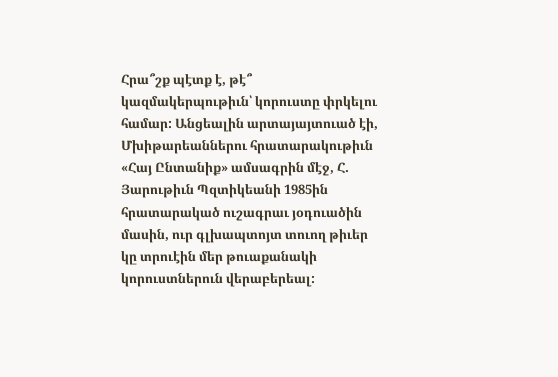Հրա՞շք պէտք է, թէ՞ կազմակերպութիւն՝ կորուստը փրկելու համար: Անցեալին արտայայտուած էի, Մխիթարեաններու հրատարակութիւն «Հայ Ընտանիք» ամսագրին մէջ, Հ. Յարութիւն Պզտիկեանի 1985ին հրատարակած ուշագրաւ յօդուածին մասին, ուր գլխապտոյտ տուող թիւեր կը տրուէին մեր թուաքանակի կորուստներուն վերաբերեալ: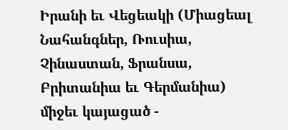Իրանի եւ Վեցեակի (Միացեալ Նահանգներ, Ռուսիա, Չինաստան, Ֆրանսա, Բրիտանիա եւ Գերմանիա) միջեւ կայացած -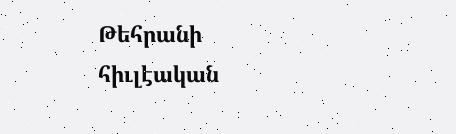Թեհրանի հիւլէական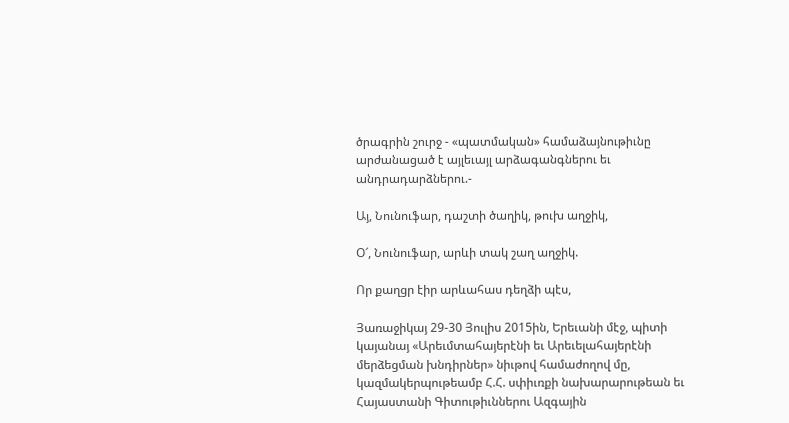ծրագրին շուրջ - «պատմական» համաձայնութիւնը արժանացած է այլեւայլ արձագանգներու եւ անդրադարձներու.-

Այ, Նունուֆար, դաշտի ծաղիկ, թուխ աղջիկ,

Օ՜, Նունուֆար, արևի տակ շաղ աղջիկ.

Որ քաղցր էիր արևահաս դեղձի պէս,

Յառաջիկայ 29-30 Յուլիս 2015ին, Երեւանի մէջ, պիտի կայանայ «Արեւմտահայերէնի եւ Արեւելահայերէնի մերձեցման խնդիրներ» նիւթով համաժողով մը, կազմակերպութեամբ Հ.Հ. սփիւռքի նախարարութեան եւ Հայաստանի Գիտութիւններու Ազգային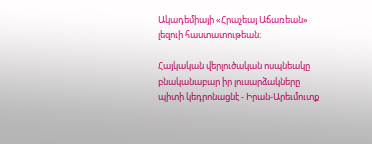Ակադեմիայի «Հրաչեայ Աճառեան» լեզուի հաստատութեան։

Հայկական վերլուծական ոսպնեակը բնականաբար իր լուսարձակները պիտի կեդրոնացնէ - Իրան-Արեւմուտք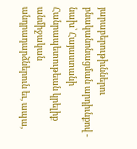յարաբերութիւններու բնականոնացման արդիւնքով - նախ՝ Հայաստանի Հանրապետութեան կրելիք անմիջական անդրադարձներուն եւ, ապա,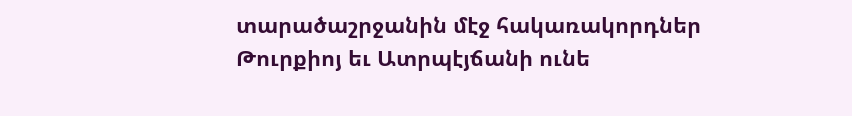տարածաշրջանին մէջ հակառակորդներ Թուրքիոյ եւ Ատրպէյճանի ունե